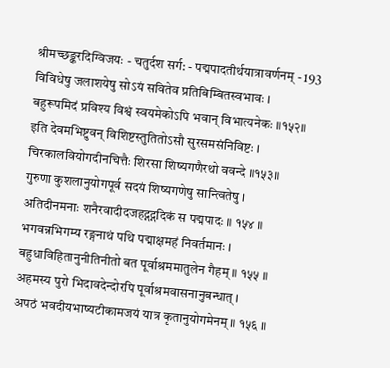श्रीमच्छङ्करदिग्विजयः - चतुर्दश सर्ग: - पद्मपादतीर्थयात्रावर्णनम् - 193
विविधेषु जलाशयेषु सोऽयं सवितेव प्रतिबिम्बितस्वभावः ।
बहुरूपमिदं प्रविश्य विश्वं स्वयमेकोऽपि भवान् विभात्यनेकः ॥१५२॥
इति देवमभिष्टुवन् विशिष्टस्तुतितोऽसौ सुरसमसंनिविष्टः ।
चिरकालवियोगदीनचित्तैः शिरसा शिष्यगणैरथो ववन्दे ॥१५३॥
गुरुणा कुशलानुयोगपूर्व सदयं शिष्यगणेषु सान्त्वितेषु ।
अतिदीनमनाः शनैरवादीदजहद्गद्गदिकं स पद्मपादः ॥ १५४ ॥
भगवन्नभिगम्य रङ्गनाथं पथि पद्माक्षमहं निवर्तमानः ।
बहुधाविहितानुनीतिनीतो बत पूर्वाश्रममातुलेन गैहम् ॥ १५५ ॥
अहमस्य पुरो भिदावदेन्दोरपि पूर्वाश्रमवासनानुबन्धात् ।
अपठं भवदीयभाष्यटीकामजयं यात्र कृतानुयोगमेनम् ॥ १५६ ॥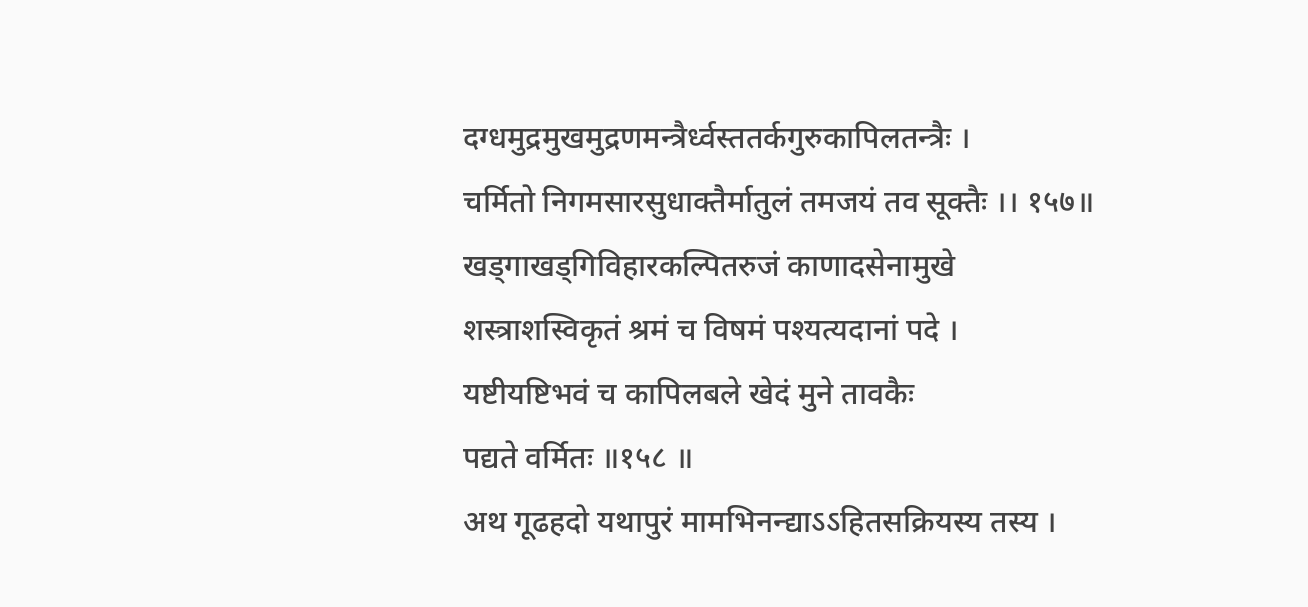दग्धमुद्रमुखमुद्रणमन्त्रैर्ध्वस्ततर्कगुरुकापिलतन्त्रैः ।
चर्मितो निगमसारसुधाक्तैर्मातुलं तमजयं तव सूक्तैः ।। १५७॥
खड्गाखड्गिविहारकल्पितरुजं काणादसेनामुखे
शस्त्राशस्विकृतं श्रमं च विषमं पश्यत्यदानां पदे ।
यष्टीयष्टिभवं च कापिलबले खेदं मुने तावकैः
पद्यते वर्मितः ॥१५८ ॥
अथ गूढहदो यथापुरं मामभिनन्द्याऽऽहितसक्रियस्य तस्य ।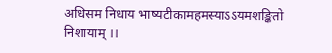अधिसम निधाय भाष्यटीकामहमस्याऽऽयमशङ्कितो निशायाम् ।।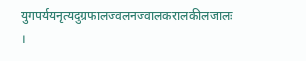युगपर्ययनृत्यदुग्रफालज्वलनज्वालकरालकीलजालः ।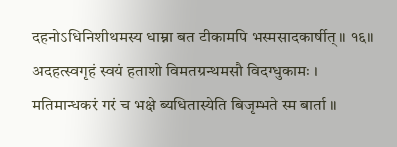दहनोऽधिनिशीथमस्य धाम्ना बत टीकामपि भस्मसादकार्षीत् ॥ १६॥
अदहत्स्वगृहं स्वयं हताशो विमतग्रन्थमसौ विदग्धुकामः ।
मतिमान्धकरं गरं च भक्षे ब्यधितास्येति बिजृम्भते स्म बार्ता ॥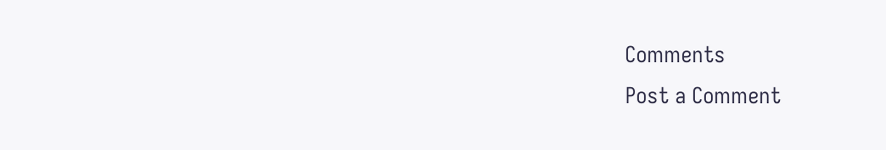Comments
Post a Comment